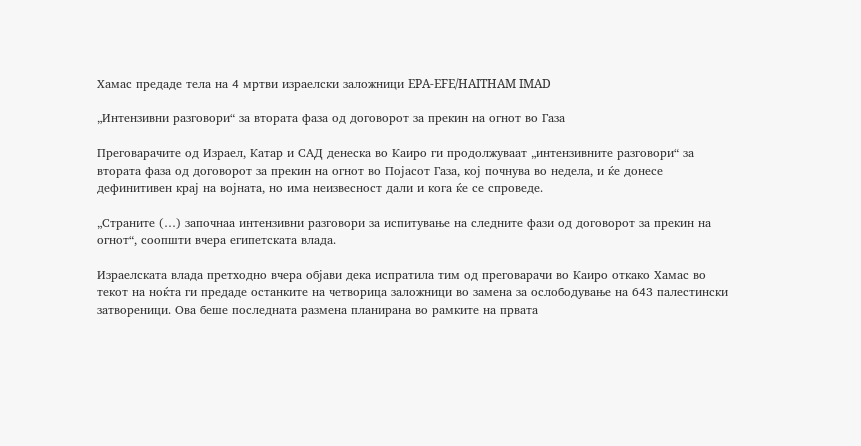Хамас предаде тела на 4 мртви израелски заложници EPA-EFE/HAITHAM IMAD

„Интензивни разговори“ за втората фаза од договорот за прекин на огнот во Газа

Преговарачите од Израел, Катар и САД денеска во Каиро ги продолжуваат „интензивните разговори“ за втората фаза од договорот за прекин на огнот во Појасот Газа, кој почнува во недела, и ќе донесе дефинитивен крај на војната, но има неизвесност дали и кога ќе се спроведе.

„Страните (…) започнаа интензивни разговори за испитување на следните фази од договорот за прекин на огнот“, соопшти вчера египетската влада.

Израелската влада претходно вчера објави дека испратила тим од преговарачи во Каиро откако Хамас во текот на ноќта ги предаде останките на четворица заложници во замена за ослободување на 643 палестински затвореници. Ова беше последната размена планирана во рамките на првата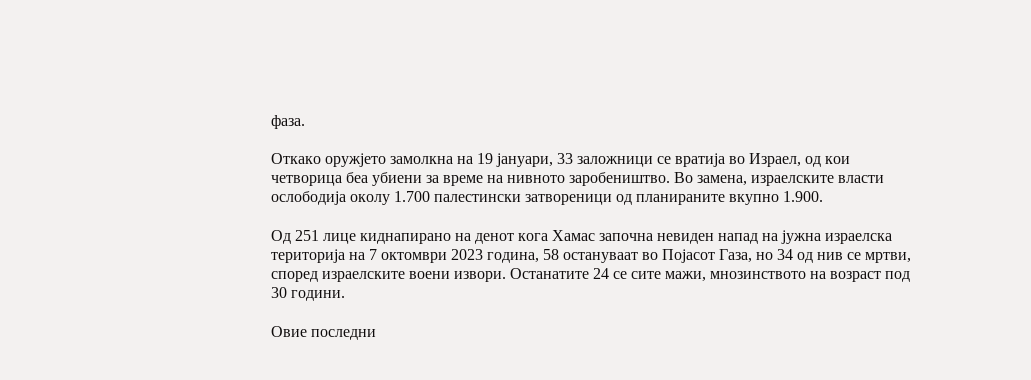фаза.

Откако оружјето замолкна на 19 јануари, 33 заложници се вратија во Израел, од кои четворица беа убиени за време на нивното заробеништво. Во замена, израелските власти ослободија околу 1.700 палестински затвореници од планираните вкупно 1.900.

Од 251 лице киднапирано на денот кога Хамас започна невиден напад на јужна израелска територија на 7 октомври 2023 година, 58 остануваат во Појасот Газа, но 34 од нив се мртви, според израелските воени извори. Останатите 24 се сите мажи, мнозинството на возраст под 30 години.

Овие последни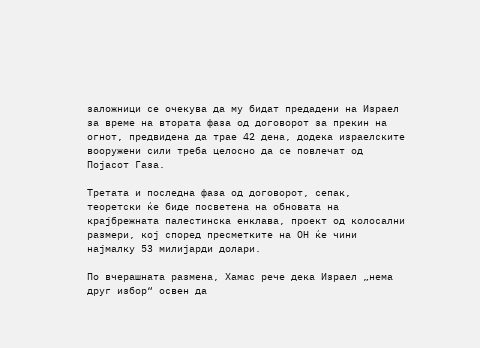заложници се очекува да му бидат предадени на Израел за време на втората фаза од договорот за прекин на огнот, предвидена да трае 42 дена, додека израелските вооружени сили треба целосно да се повлечат од Појасот Газа.

Третата и последна фаза од договорот, сепак, теоретски ќе биде посветена на обновата на крајбрежната палестинска енклава, проект од колосални размери, кој според пресметките на ОН ќе чини најмалку 53 милијарди долари.

По вчерашната размена, Хамас рече дека Израел „нема друг избор“ освен да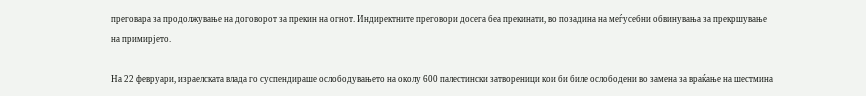преговара за продолжување на договорот за прекин на огнот. Индиректните преговори досега беа прекинати, во позадина на меѓусебни обвинувања за прекршување на примирјето.

На 22 февруари, израелската влада го суспендираше ослободувањето на околу 600 палестински затвореници кои би биле ослободени во замена за враќање на шестмина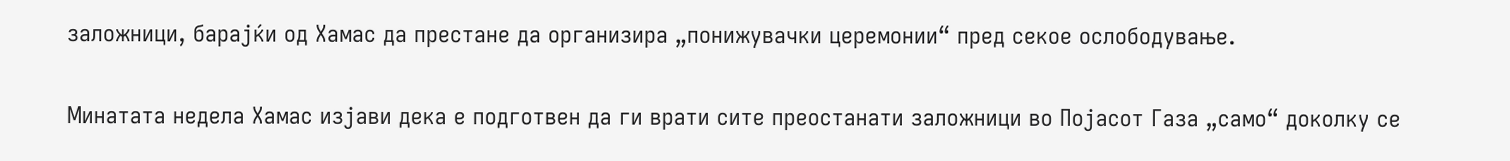заложници, барајќи од Хамас да престане да организира „понижувачки церемонии“ пред секое ослободување.

Минатата недела Хамас изјави дека е подготвен да ги врати сите преостанати заложници во Појасот Газа „само“ доколку се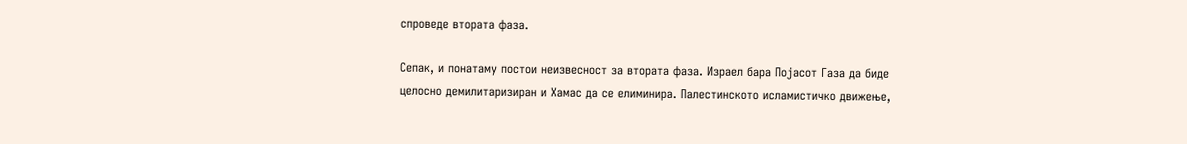спроведе втората фаза.

Сепак, и понатаму постои неизвесност за втората фаза. Израел бара Појасот Газа да биде целосно демилитаризиран и Хамас да се елиминира. Палестинското исламистичко движење,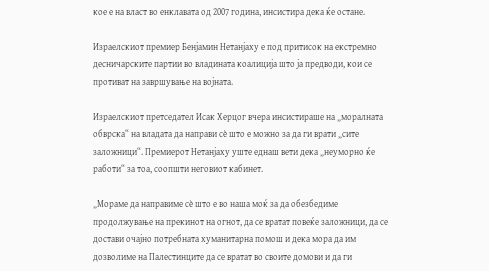кое е на власт во енклавата од 2007 година, инсистира дека ќе остане.

Израелскиот премиер Бенјамин Нетанјаху е под притисок на екстремно десничарските партии во владината коалиција што ја предводи, кои се противат на завршување на војната.

Израелскиот претседател Исак Херцог вчера инсистираше на „моралната обврска“ на владата да направи сè што е можно за да ги врати „сите заложници“. Премиерот Нетанјаху уште еднаш вети дека „неуморно ќе работи“ за тоа, соопшти неговиот кабинет.

„Мораме да направиме сè што е во наша моќ за да обезбедиме продолжување на прекинот на огнот, да се вратат повеќе заложници, да се достави очајно потребната хуманитарна помош и дека мора да им дозволиме на Палестинците да се вратат во своите домови и да ги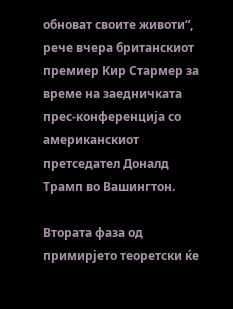обноват своите животи“, рече вчера британскиот премиер Кир Стармер за време на заедничката прес-конференција со американскиот претседател Доналд Трамп во Вашингтон.

Втората фаза од примирјето теоретски ќе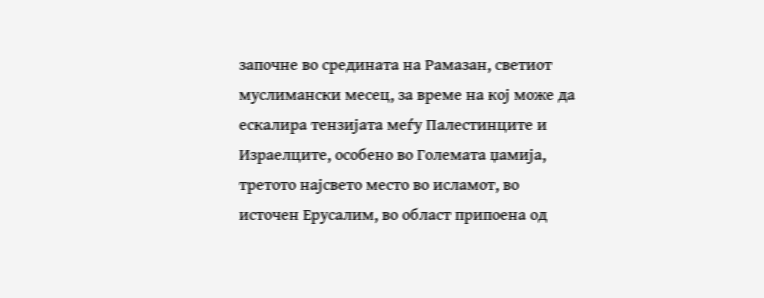започне во средината на Рамазан, светиот муслимански месец, за време на кој може да ескалира тензијата меѓу Палестинците и Израелците, особено во Големата џамија, третото најсвето место во исламот, во источен Ерусалим, во област припоена од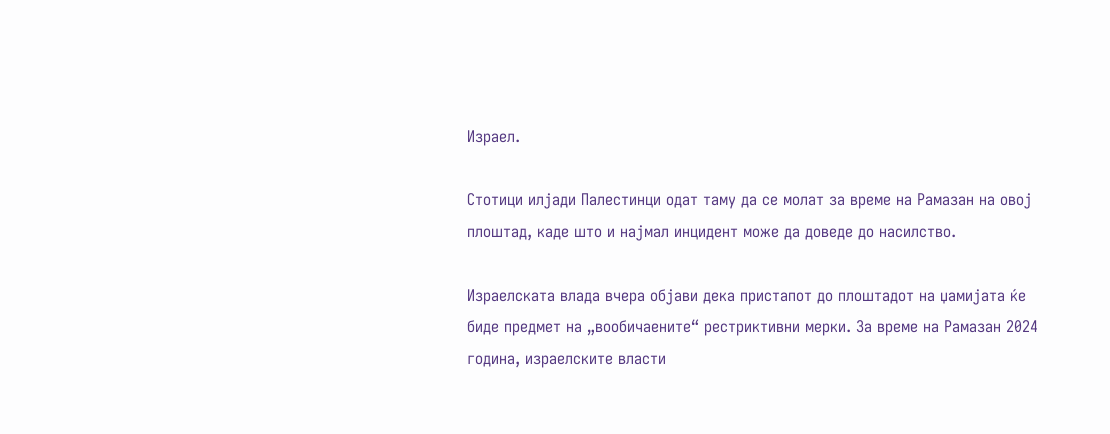Израел.

Стотици илјади Палестинци одат таму да се молат за време на Рамазан на овој плоштад, каде што и најмал инцидент може да доведе до насилство.

Израелската влада вчера објави дека пристапот до плоштадот на џамијата ќе биде предмет на „вообичаените“ рестриктивни мерки. За време на Рамазан 2024 година, израелските власти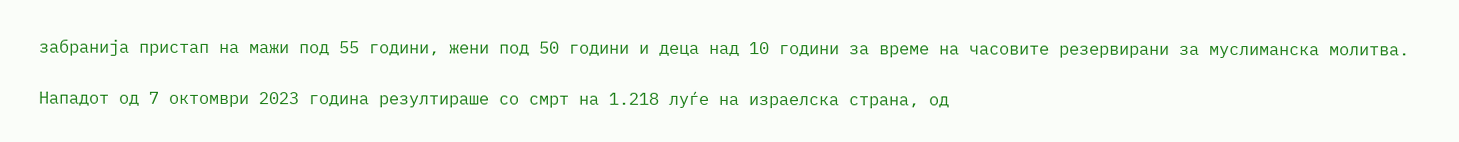забранија пристап на мажи под 55 години, жени под 50 години и деца над 10 години за време на часовите резервирани за муслиманска молитва.

Нападот од 7 октомври 2023 година резултираше со смрт на 1.218 луѓе на израелска страна, од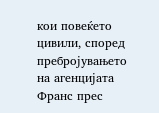кои повеќето цивили, според пребројувањето на агенцијата Франс прес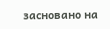засновано на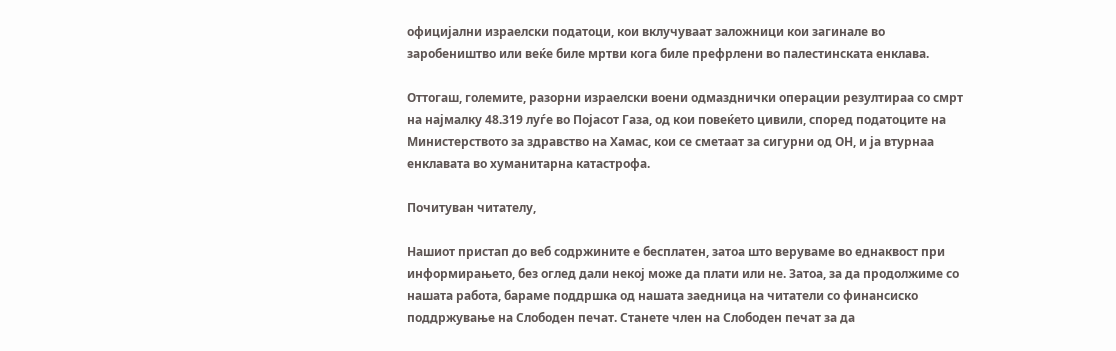официјални израелски податоци, кои вклучуваат заложници кои загинале во заробеништво или веќе биле мртви кога биле префрлени во палестинската енклава.

Оттогаш, големите, разорни израелски воени одмазднички операции резултираа со смрт на најмалку 48.319 луѓе во Појасот Газа, од кои повеќето цивили, според податоците на Министерството за здравство на Хамас, кои се сметаат за сигурни од ОН, и ја втурнаа енклавата во хуманитарна катастрофа.

Почитуван читателу,

Нашиот пристап до веб содржините е бесплатен, затоа што веруваме во еднаквост при информирањето, без оглед дали некој може да плати или не. Затоа, за да продолжиме со нашата работа, бараме поддршка од нашата заедница на читатели со финансиско поддржување на Слободен печат. Станете член на Слободен печат за да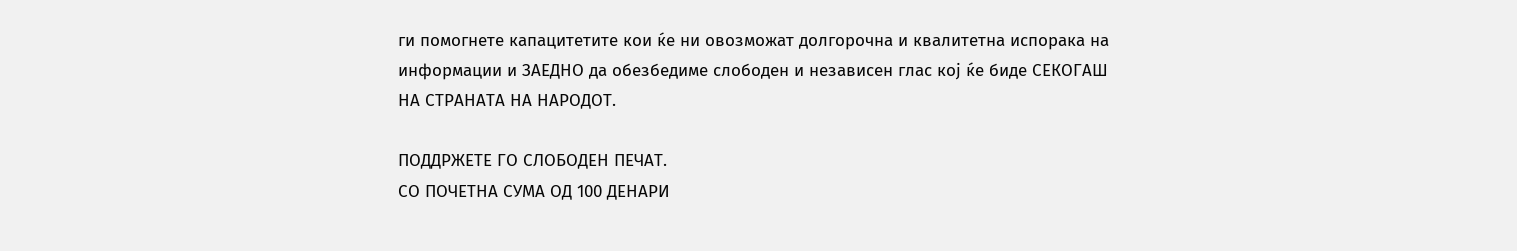ги помогнете капацитетите кои ќе ни овозможат долгорочна и квалитетна испорака на информации и ЗАЕДНО да обезбедиме слободен и независен глас кој ќе биде СЕКОГАШ НА СТРАНАТА НА НАРОДОТ.

ПОДДРЖЕТЕ ГО СЛОБОДЕН ПЕЧАТ.
СО ПОЧЕТНА СУМА ОД 100 ДЕНАРИ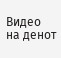Видео на денот